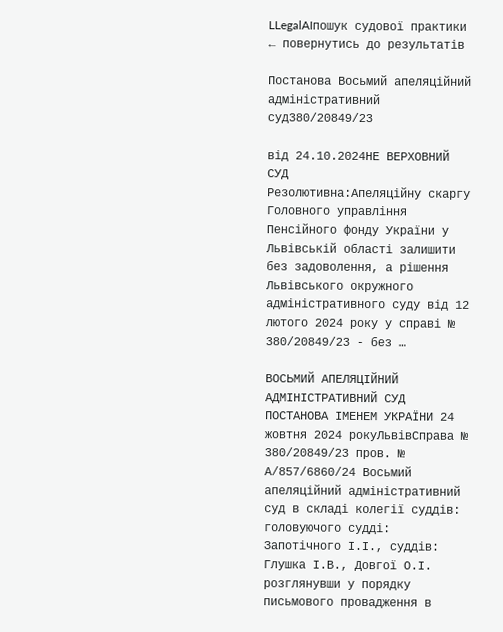LLegalAIпошук судової практики
← повернутись до результатів

Постанова Восьмий апеляційний адміністративний суд380/20849/23

від 24.10.2024НЕ ВЕРХОВНИЙ СУД
Резолютивна:Апеляційну скаргу Головного управління Пенсійного фонду України у Львівській області залишити без задоволення, а рішення Львівського окружного адміністративного суду від 12 лютого 2024 року у справі № 380/20849/23 - без …

ВОСЬМИЙ АПЕЛЯЦІЙНИЙ АДМІНІСТРАТИВНИЙ СУД ПОСТАНОВА ІМЕНЕМ УКРАЇНИ 24 жовтня 2024 рокуЛьвівСправа № 380/20849/23 пров. № А/857/6860/24 Восьмий апеляційний адміністративний суд в складі колегії суддів: головуючого судді: Запотічного І.І., суддів: Глушка І.В., Довгої О.І. розглянувши у порядку письмового провадження в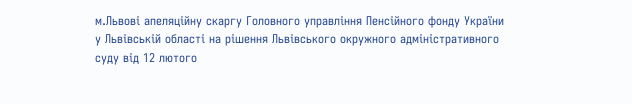м.Львові апеляційну скаргу Головного управління Пенсійного фонду України у Львівській області на рішення Львівського окружного адміністративного суду від 12 лютого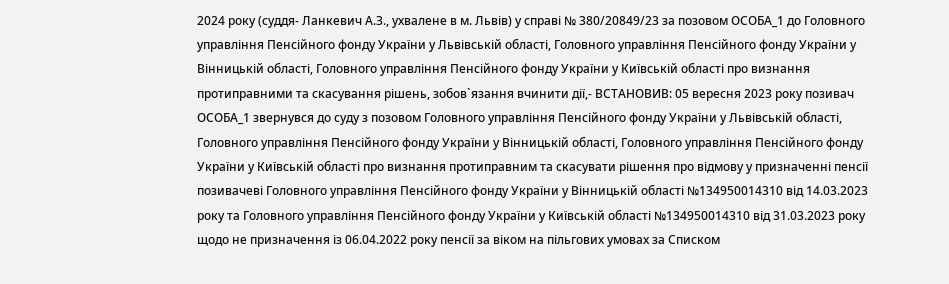2024 року (суддя- Ланкевич А.З., ухвалене в м. Львів) у справі № 380/20849/23 за позовом ОСОБА_1 до Головного управління Пенсійного фонду України у Львівській області, Головного управління Пенсійного фонду України у Вінницькій області, Головного управління Пенсійного фонду України у Київській області про визнання протиправними та скасування рішень, зобов`язання вчинити дії,- ВСТАНОВИВ: 05 вересня 2023 року позивач ОСОБА_1 звернувся до суду з позовом Головного управління Пенсійного фонду України у Львівській області, Головного управління Пенсійного фонду України у Вінницькій області, Головного управління Пенсійного фонду України у Київській області про визнання протиправним та скасувати рішення про відмову у призначенні пенсії позивачеві Головного управління Пенсійного фонду України у Вінницькій області №134950014310 від 14.03.2023 року та Головного управління Пенсійного фонду України у Київській області №134950014310 від 31.03.2023 року щодо не призначення із 06.04.2022 року пенсії за віком на пільгових умовах за Списком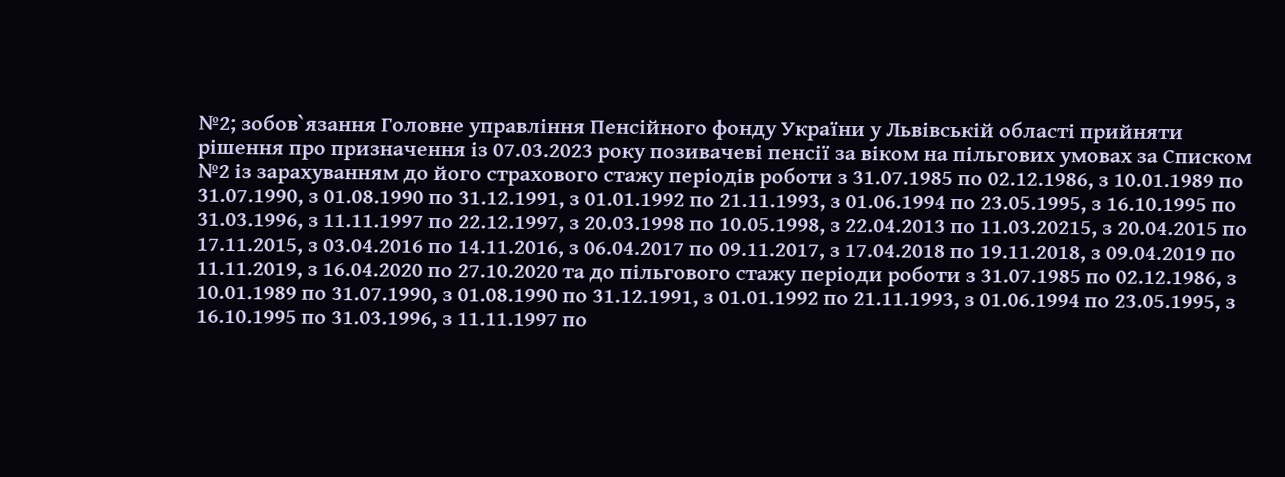№2; зобов`язання Головне управління Пенсійного фонду України у Львівській області прийняти рішення про призначення із 07.03.2023 року позивачеві пенсії за віком на пільгових умовах за Списком №2 із зарахуванням до його страхового стажу періодів роботи з 31.07.1985 по 02.12.1986, з 10.01.1989 по 31.07.1990, з 01.08.1990 по 31.12.1991, з 01.01.1992 по 21.11.1993, з 01.06.1994 по 23.05.1995, з 16.10.1995 по 31.03.1996, з 11.11.1997 по 22.12.1997, з 20.03.1998 по 10.05.1998, з 22.04.2013 по 11.03.20215, з 20.04.2015 по 17.11.2015, з 03.04.2016 по 14.11.2016, з 06.04.2017 по 09.11.2017, з 17.04.2018 по 19.11.2018, з 09.04.2019 по 11.11.2019, з 16.04.2020 по 27.10.2020 та до пільгового стажу періоди роботи з 31.07.1985 по 02.12.1986, з 10.01.1989 по 31.07.1990, з 01.08.1990 по 31.12.1991, з 01.01.1992 по 21.11.1993, з 01.06.1994 по 23.05.1995, з 16.10.1995 по 31.03.1996, з 11.11.1997 по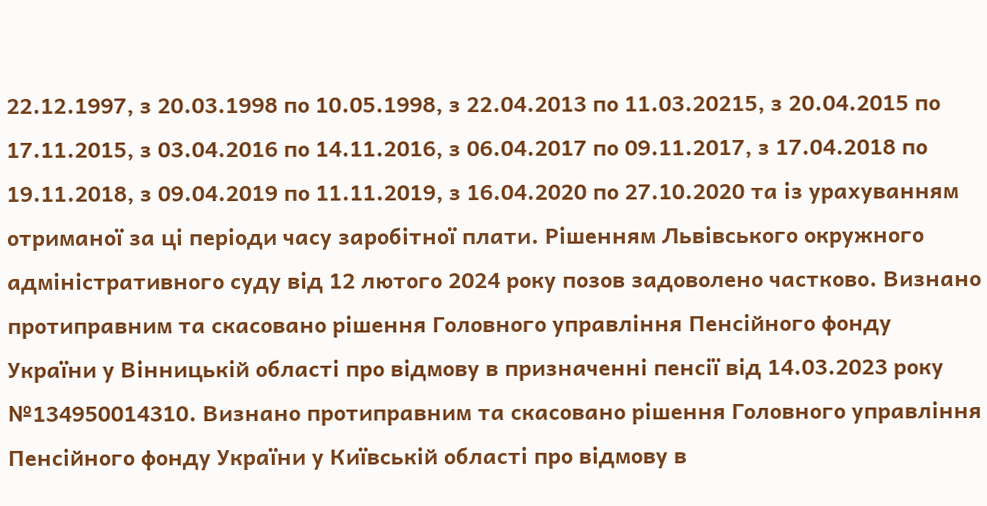22.12.1997, з 20.03.1998 по 10.05.1998, з 22.04.2013 по 11.03.20215, з 20.04.2015 по 17.11.2015, з 03.04.2016 по 14.11.2016, з 06.04.2017 по 09.11.2017, з 17.04.2018 по 19.11.2018, з 09.04.2019 по 11.11.2019, з 16.04.2020 по 27.10.2020 та із урахуванням отриманої за ці періоди часу заробітної плати. Рішенням Львівського окружного адміністративного суду від 12 лютого 2024 року позов задоволено частково. Визнано протиправним та скасовано рішення Головного управління Пенсійного фонду України у Вінницькій області про відмову в призначенні пенсії від 14.03.2023 року №134950014310. Визнано протиправним та скасовано рішення Головного управління Пенсійного фонду України у Київській області про відмову в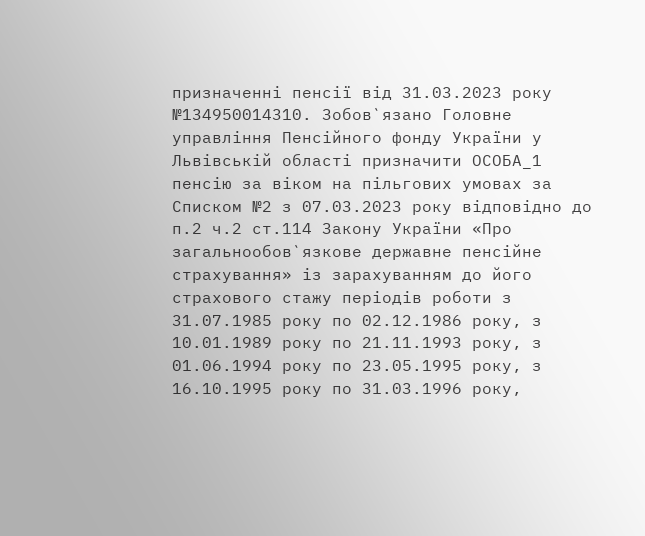призначенні пенсії від 31.03.2023 року №134950014310. Зобов`язано Головне управління Пенсійного фонду України у Львівській області призначити ОСОБА_1 пенсію за віком на пільгових умовах за Списком №2 з 07.03.2023 року відповідно до п.2 ч.2 ст.114 Закону України «Про загальнообов`язкове державне пенсійне страхування» із зарахуванням до його страхового стажу періодів роботи з 31.07.1985 року по 02.12.1986 року, з 10.01.1989 року по 21.11.1993 року, з 01.06.1994 року по 23.05.1995 року, з 16.10.1995 року по 31.03.1996 року,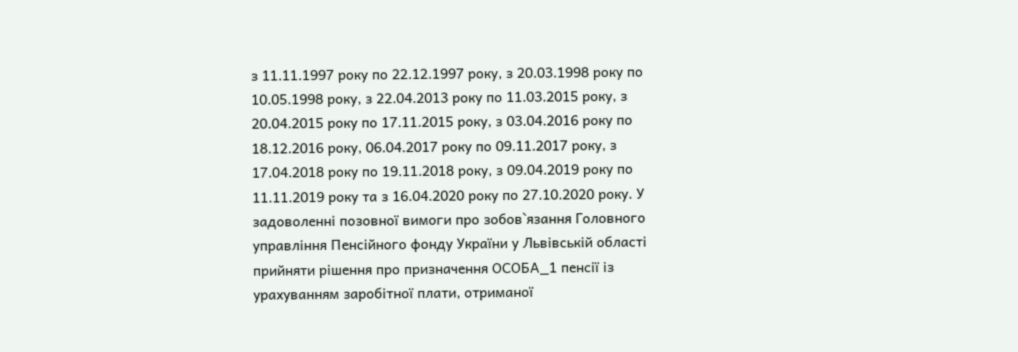з 11.11.1997 року по 22.12.1997 року, з 20.03.1998 року по 10.05.1998 року, з 22.04.2013 року по 11.03.2015 року, з 20.04.2015 року по 17.11.2015 року, з 03.04.2016 року по 18.12.2016 року, 06.04.2017 року по 09.11.2017 року, з 17.04.2018 року по 19.11.2018 року, з 09.04.2019 року по 11.11.2019 року та з 16.04.2020 року по 27.10.2020 року. У задоволенні позовної вимоги про зобов`язання Головного управління Пенсійного фонду України у Львівській області прийняти рішення про призначення ОСОБА_1 пенсії із урахуванням заробітної плати, отриманої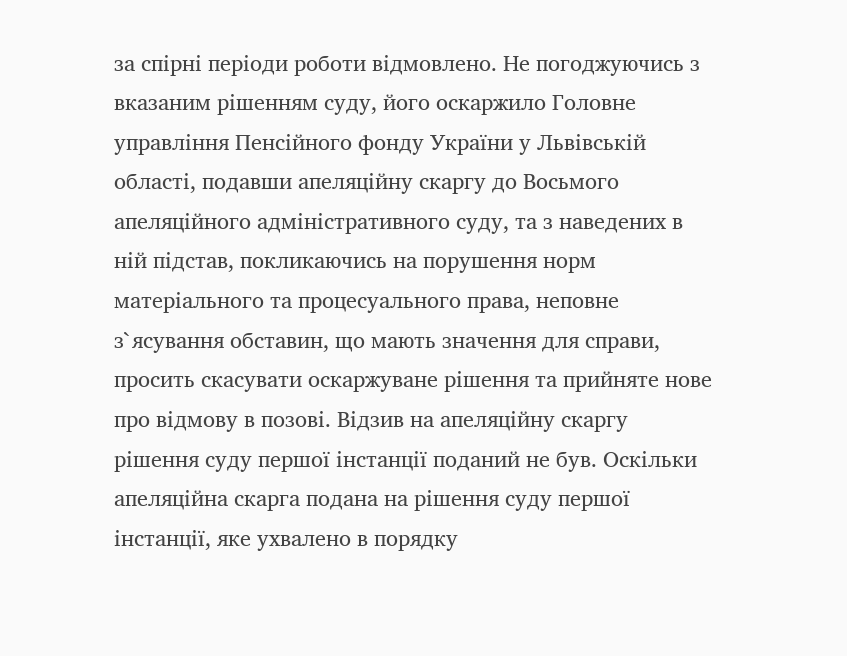за спірні періоди роботи відмовлено. Не погоджуючись з вказаним рішенням суду, його оскаржило Головне управління Пенсійного фонду України у Львівській області, подавши апеляційну скаргу до Восьмого апеляційного адміністративного суду, та з наведених в ній підстав, покликаючись на порушення норм матеріального та процесуального права, неповне з`ясування обставин, що мають значення для справи, просить скасувати оскаржуване рішення та прийняте нове про відмову в позові. Відзив на апеляційну скаргу рішення суду першої інстанції поданий не був. Оскільки апеляційна скарга подана на рішення суду першої інстанції, яке ухвалено в порядку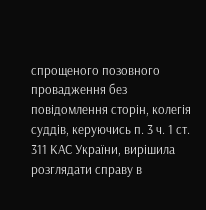спрощеного позовного провадження без повідомлення сторін, колегія суддів, керуючись п. 3 ч. 1 ст. 311 КАС України, вирішила розглядати справу в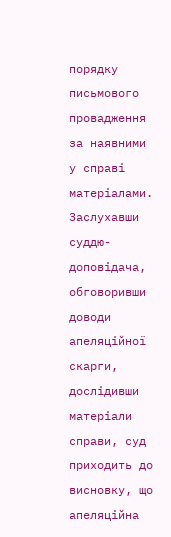порядку письмового провадження за наявними у справі матеріалами. Заслухавши суддю-доповідача, обговоривши доводи апеляційної скарги, дослідивши матеріали справи, суд приходить до висновку, що апеляційна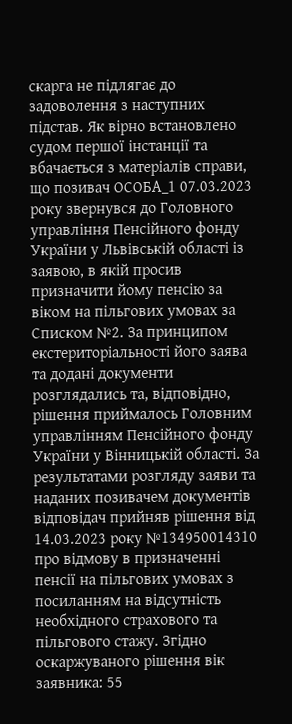скарга не підлягає до задоволення з наступних підстав. Як вірно встановлено судом першої інстанції та вбачається з матеріалів справи, що позивач ОСОБА_1 07.03.2023 року звернувся до Головного управління Пенсійного фонду України у Львівській області із заявою, в якій просив призначити йому пенсію за віком на пільгових умовах за Списком №2. За принципом екстериторіальності його заява та додані документи розглядались та, відповідно, рішення приймалось Головним управлінням Пенсійного фонду України у Вінницькій області. За результатами розгляду заяви та наданих позивачем документів відповідач прийняв рішення від 14.03.2023 року №134950014310 про відмову в призначенні пенсії на пільгових умовах з посиланням на відсутність необхідного страхового та пільгового стажу. Згідно оскаржуваного рішення вік заявника: 55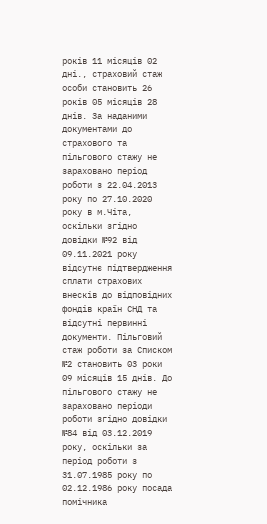років 11 місяців 02 дні., страховий стаж особи становить 26 років 05 місяців 28 днів. За наданими документами до страхового та пільгового стажу не зараховано період роботи з 22.04.2013 року по 27.10.2020 року в м.Чіта, оскільки згідно довідки №92 від 09.11.2021 року відсутнє підтвердження сплати страхових внесків до відповідних фондів країн СНД та відсутні первинні документи. Пільговий стаж роботи за Списком №2 становить 03 роки 09 місяців 15 днів. До пільгового стажу не зараховано періоди роботи згідно довідки №84 від 03.12.2019 року, оскільки за період роботи з 31.07.1985 року по 02.12.1986 року посада помічника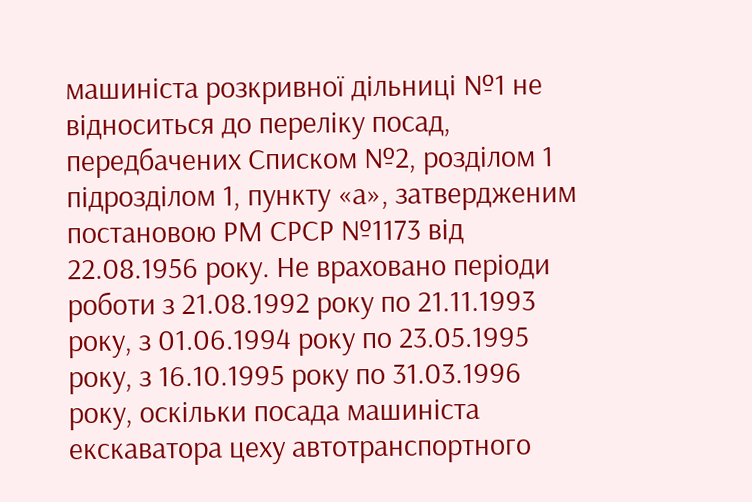машиніста розкривної дільниці №1 не відноситься до переліку посад, передбачених Списком №2, розділом 1 підрозділом 1, пункту «а», затвердженим постановою РМ СРСР №1173 від 22.08.1956 року. Не враховано періоди роботи з 21.08.1992 року по 21.11.1993 року, з 01.06.1994 року по 23.05.1995 року, з 16.10.1995 року по 31.03.1996 року, оскільки посада машиніста екскаватора цеху автотранспортного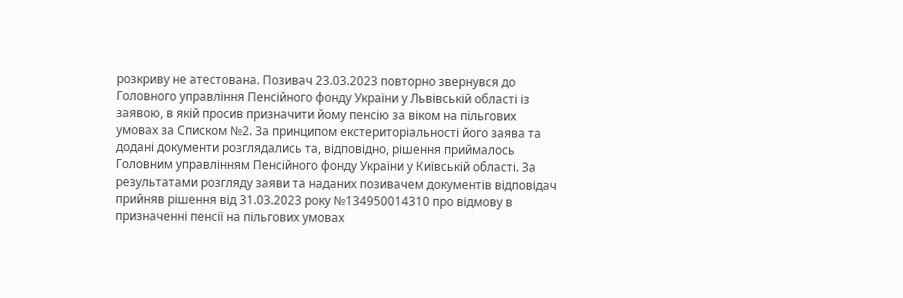розкриву не атестована. Позивач 23.03.2023 повторно звернувся до Головного управління Пенсійного фонду України у Львівській області із заявою, в якій просив призначити йому пенсію за віком на пільгових умовах за Списком №2. За принципом екстериторіальності його заява та додані документи розглядались та, відповідно, рішення приймалось Головним управлінням Пенсійного фонду України у Київській області. За результатами розгляду заяви та наданих позивачем документів відповідач прийняв рішення від 31.03.2023 року №134950014310 про відмову в призначенні пенсії на пільгових умовах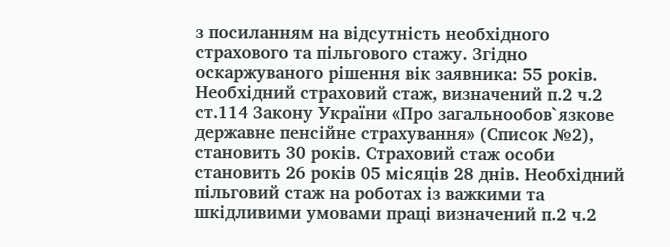з посиланням на відсутність необхідного страхового та пільгового стажу. Згідно оскаржуваного рішення вік заявника: 55 років. Необхідний страховий стаж, визначений п.2 ч.2 ст.114 Закону України «Про загальнообов`язкове державне пенсійне страхування» (Список №2), становить 30 років. Страховий стаж особи становить 26 років 05 місяців 28 днів. Необхідний пільговий стаж на роботах із важкими та шкідливими умовами праці визначений п.2 ч.2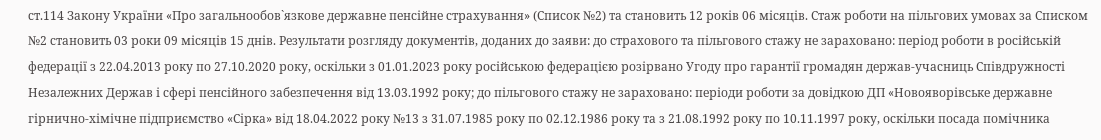ст.114 Закону України «Про загальнообов`язкове державне пенсійне страхування» (Список №2) та становить 12 років 06 місяців. Стаж роботи на пільгових умовах за Списком №2 становить 03 роки 09 місяців 15 днів. Результати розгляду документів, доданих до заяви: до страхового та пільгового стажу не зараховано: період роботи в російській федерації з 22.04.2013 року по 27.10.2020 року, оскільки з 01.01.2023 року російською федерацією розірвано Угоду про гарантії громадян держав-учасниць Співдружності Незалежних Держав і сфері пенсійного забезпечення від 13.03.1992 року; до пільгового стажу не зараховано: періоди роботи за довідкою ДП «Новояворівське державне гірнично-хімічне підприємство «Сірка» від 18.04.2022 року №13 з 31.07.1985 року по 02.12.1986 року та з 21.08.1992 року по 10.11.1997 року, оскільки посада помічника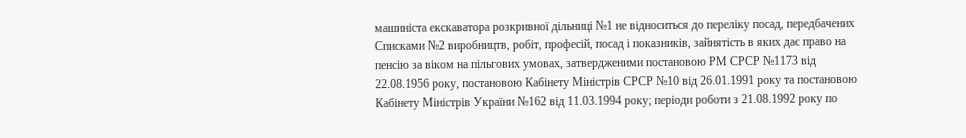машиніста екскаватора розкривної дільниці №1 не відноситься до переліку посад, передбачених Списками №2 виробництв, робіт, професій, посад і показників, зайнятість в яких дає право на пенсію за віком на пільгових умовах, затвердженими постановою РМ СРСР №1173 від 22.08.1956 року, постановою Кабінету Міністрів СРСР №10 від 26.01.1991 року та постановою Кабінету Міністрів України №162 від 11.03.1994 року; періоди роботи з 21.08.1992 року по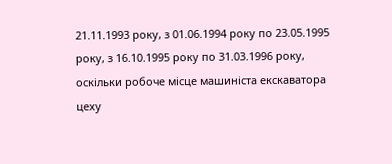21.11.1993 року, з 01.06.1994 року по 23.05.1995 року, з 16.10.1995 року по 31.03.1996 року, оскільки робоче місце машиніста екскаватора цеху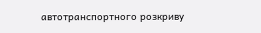автотранспортного розкриву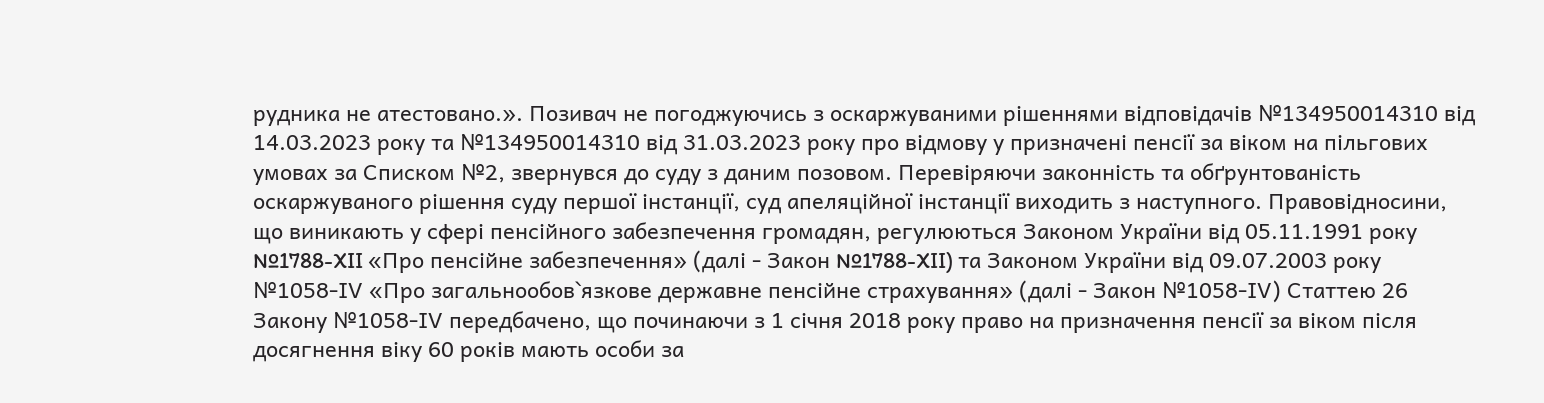рудника не атестовано.». Позивач не погоджуючись з оскаржуваними рішеннями відповідачів №134950014310 від 14.03.2023 року та №134950014310 від 31.03.2023 року про відмову у призначені пенсії за віком на пільгових умовах за Списком №2, звернувся до суду з даним позовом. Перевіряючи законність та обґрунтованість оскаржуваного рішення суду першої інстанції, суд апеляційної інстанції виходить з наступного. Правовідносини, що виникають у сфері пенсійного забезпечення громадян, регулюються Законом України від 05.11.1991 року №1788-XII «Про пенсійне забезпечення» (далі - Закон №1788-XII) та Законом України від 09.07.2003 року №1058-ІV «Про загальнообов`язкове державне пенсійне страхування» (далі - Закон №1058-ІV) Статтею 26 Закону №1058-ІV передбачено, що починаючи з 1 січня 2018 року право на призначення пенсії за віком після досягнення віку 60 років мають особи за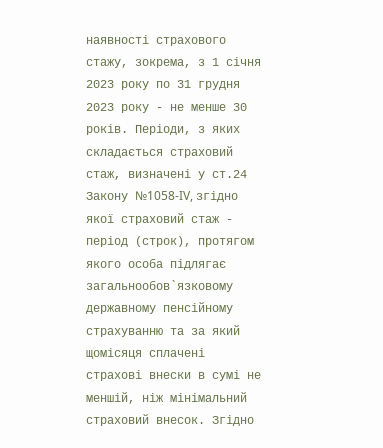наявності страхового стажу, зокрема, з 1 січня 2023 року по 31 грудня 2023 року - не менше 30 років. Періоди, з яких складається страховий стаж, визначені у ст.24 Закону №1058-IV, згідно якої страховий стаж - період (строк), протягом якого особа підлягає загальнообов`язковому державному пенсійному страхуванню та за який щомісяця сплачені страхові внески в сумі не меншій, ніж мінімальний страховий внесок. Згідно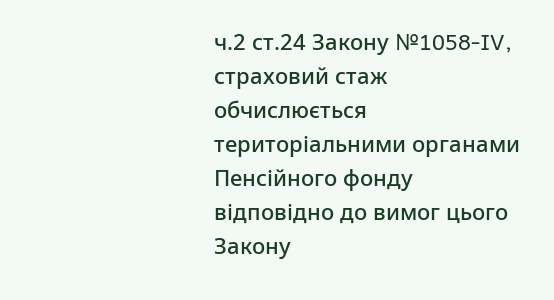ч.2 ст.24 Закону №1058-IV, страховий стаж обчислюється територіальними органами Пенсійного фонду відповідно до вимог цього Закону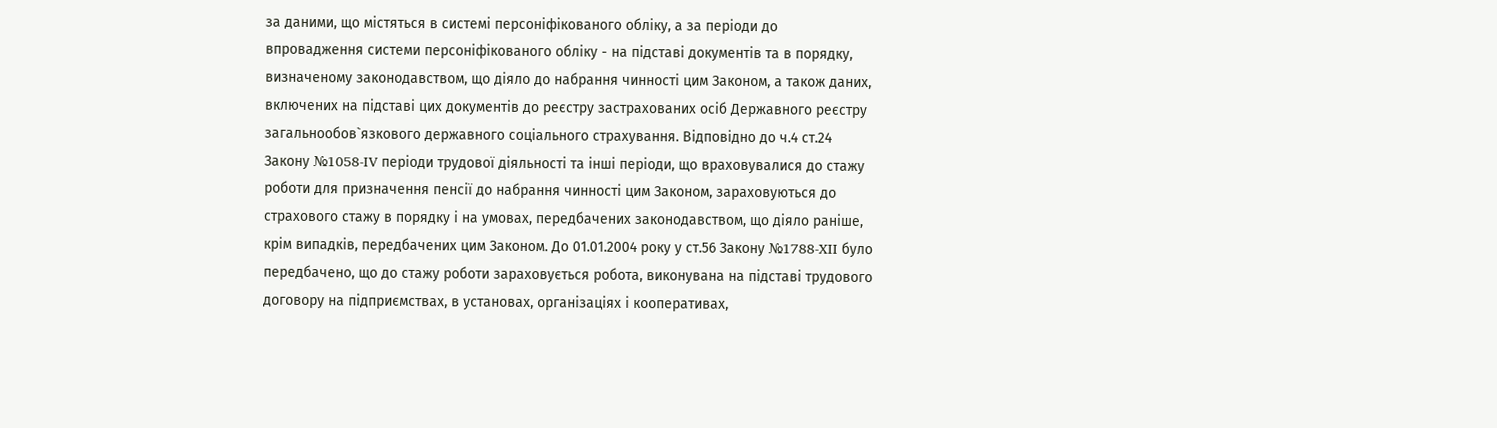за даними, що містяться в системі персоніфікованого обліку, а за періоди до впровадження системи персоніфікованого обліку - на підставі документів та в порядку, визначеному законодавством, що діяло до набрання чинності цим Законом, а також даних, включених на підставі цих документів до реєстру застрахованих осіб Державного реєстру загальнообов`язкового державного соціального страхування. Відповідно до ч.4 ст.24 Закону №1058-IV періоди трудової діяльності та інші періоди, що враховувалися до стажу роботи для призначення пенсії до набрання чинності цим Законом, зараховуються до страхового стажу в порядку і на умовах, передбачених законодавством, що діяло раніше, крім випадків, передбачених цим Законом. До 01.01.2004 року у ст.56 Закону №1788-XII було передбачено, що до стажу роботи зараховується робота, виконувана на підставі трудового договору на підприємствах, в установах, організаціях і кооперативах,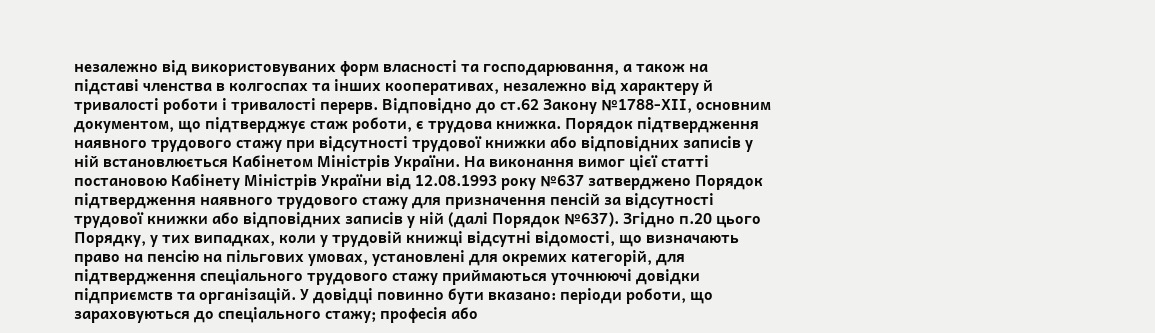незалежно від використовуваних форм власності та господарювання, а також на підставі членства в колгоспах та інших кооперативах, незалежно від характеру й тривалості роботи і тривалості перерв. Відповідно до ст.62 Закону №1788-ХІІ, основним документом, що підтверджує стаж роботи, є трудова книжка. Порядок підтвердження наявного трудового стажу при відсутності трудової книжки або відповідних записів у ній встановлюється Кабінетом Міністрів України. На виконання вимог цієї статті постановою Кабінету Міністрів України від 12.08.1993 року №637 затверджено Порядок підтвердження наявного трудового стажу для призначення пенсій за відсутності трудової книжки або відповідних записів у ній (далі Порядок №637). Згідно п.20 цього Порядку, у тих випадках, коли у трудовій книжці відсутні відомості, що визначають право на пенсію на пільгових умовах, установлені для окремих категорій, для підтвердження спеціального трудового стажу приймаються уточнюючі довідки підприємств та організацій. У довідці повинно бути вказано: періоди роботи, що зараховуються до спеціального стажу; професія або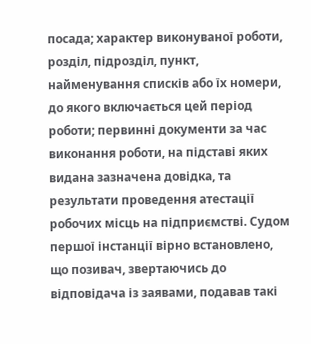посада; характер виконуваної роботи, розділ, підрозділ, пункт, найменування списків або їх номери, до якого включається цей період роботи; первинні документи за час виконання роботи, на підставі яких видана зазначена довідка, та результати проведення атестації робочих місць на підприємстві. Судом першої інстанції вірно встановлено, що позивач, звертаючись до відповідача із заявами, подавав такі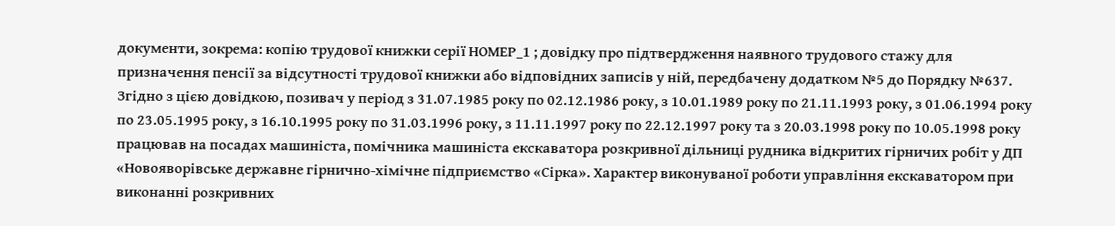документи, зокрема: копію трудової книжки серії НОМЕР_1 ; довідку про підтвердження наявного трудового стажу для призначення пенсії за відсутності трудової книжки або відповідних записів у ній, передбачену додатком №5 до Порядку №637. Згідно з цією довідкою, позивач у період з 31.07.1985 року по 02.12.1986 року, з 10.01.1989 року по 21.11.1993 року, з 01.06.1994 року по 23.05.1995 року, з 16.10.1995 року по 31.03.1996 року, з 11.11.1997 року по 22.12.1997 року та з 20.03.1998 року по 10.05.1998 року працював на посадах машиніста, помічника машиніста екскаватора розкривної дільниці рудника відкритих гірничих робіт у ДП «Новояворівське державне гірнично-хімічне підприємство «Сірка». Характер виконуваної роботи управління екскаватором при виконанні розкривних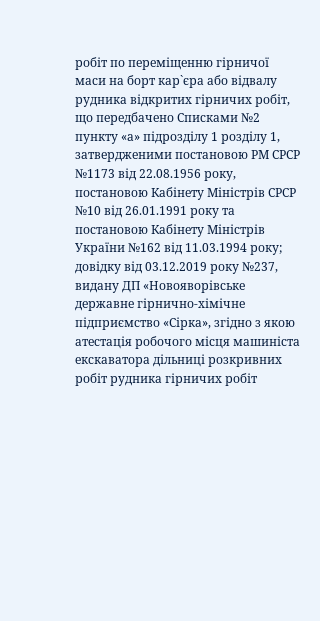робіт по переміщенню гірничої маси на борт кар`єра або відвалу рудника відкритих гірничих робіт, що передбачено Списками №2 пункту «а» підрозділу 1 розділу 1, затвердженими постановою РМ СРСР №1173 від 22.08.1956 року, постановою Кабінету Міністрів СРСР №10 від 26.01.1991 року та постановою Кабінету Міністрів України №162 від 11.03.1994 року; довідку від 03.12.2019 року №237, видану ДП «Новояворівське державне гірнично-хімічне підприємство «Сірка», згідно з якою атестація робочого місця машиніста екскаватора дільниці розкривних робіт рудника гірничих робіт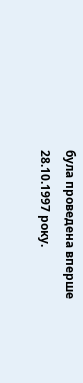була проведена вперше 28.10.1997 року.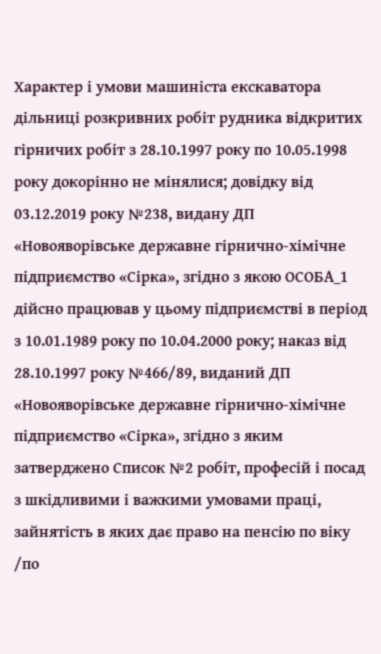Характер і умови машиніста екскаватора дільниці розкривних робіт рудника відкритих гірничих робіт з 28.10.1997 року по 10.05.1998 року докорінно не мінялися; довідку від 03.12.2019 року №238, видану ДП «Новояворівське державне гірнично-хімічне підприємство «Сірка», згідно з якою ОСОБА_1 дійсно працював у цьому підприємстві в період з 10.01.1989 року по 10.04.2000 року; наказ від 28.10.1997 року №466/89, виданий ДП «Новояворівське державне гірнично-хімічне підприємство «Сірка», згідно з яким затверджено Список №2 робіт, професій і посад з шкідливими і важкими умовами праці, зайнятість в яких дає право на пенсію по віку /по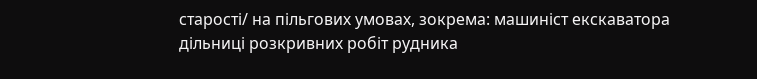старості/ на пільгових умовах, зокрема: машиніст екскаватора дільниці розкривних робіт рудника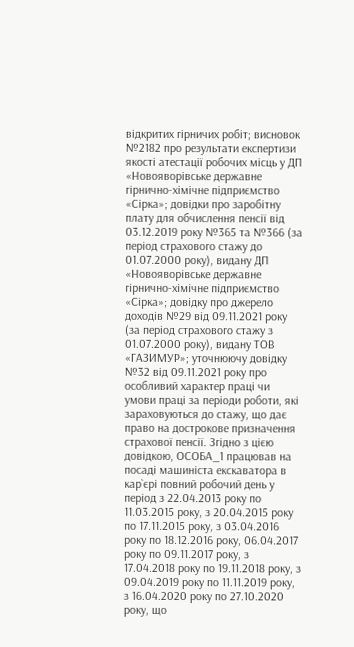відкритих гірничих робіт; висновок №2182 про результати експертизи якості атестації робочих місць у ДП «Новояворівське державне гірнично-хімічне підприємство «Сірка»; довідки про заробітну плату для обчислення пенсії від 03.12.2019 року №365 та №366 (за період страхового стажу до 01.07.2000 року), видану ДП «Новояворівське державне гірнично-хімічне підприємство «Сірка»; довідку про джерело доходів №29 від 09.11.2021 року (за період страхового стажу з 01.07.2000 року), видану ТОВ «ГАЗИМУР»; уточнюючу довідку №32 від 09.11.2021 року про особливий характер праці чи умови праці за періоди роботи, які зараховуються до стажу, що дає право на дострокове призначення страхової пенсії. Згідно з цією довідкою, ОСОБА_1 працював на посаді машиніста екскаватора в кар`єрі повний робочий день у період з 22.04.2013 року по 11.03.2015 року, з 20.04.2015 року по 17.11.2015 року, з 03.04.2016 року по 18.12.2016 року, 06.04.2017 року по 09.11.2017 року, з 17.04.2018 року по 19.11.2018 року, з 09.04.2019 року по 11.11.2019 року, з 16.04.2020 року по 27.10.2020 року, що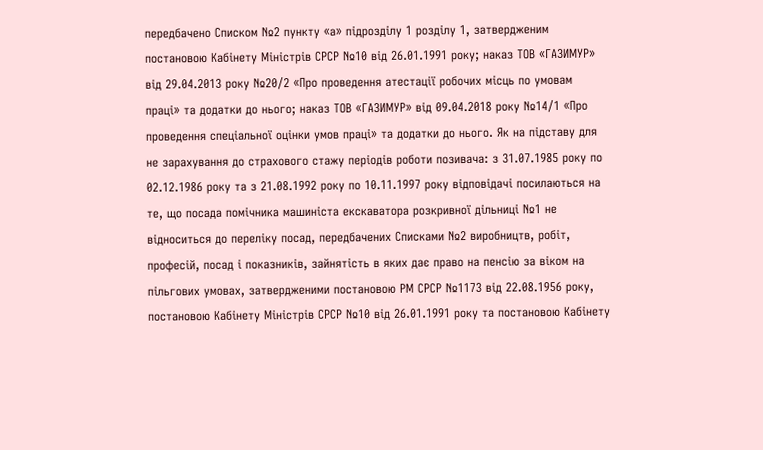передбачено Списком №2 пункту «а» підрозділу 1 розділу 1, затвердженим постановою Кабінету Міністрів СРСР №10 від 26.01.1991 року; наказ ТОВ «ГАЗИМУР» від 29.04.2013 року №20/2 «Про проведення атестації робочих місць по умовам праці» та додатки до нього; наказ ТОВ «ГАЗИМУР» від 09.04.2018 року №14/1 «Про проведення спеціальної оцінки умов праці» та додатки до нього. Як на підставу для не зарахування до страхового стажу періодів роботи позивача: з 31.07.1985 року по 02.12.1986 року та з 21.08.1992 року по 10.11.1997 року відповідачі посилаються на те, що посада помічника машиніста екскаватора розкривної дільниці №1 не відноситься до переліку посад, передбачених Списками №2 виробництв, робіт, професій, посад і показників, зайнятість в яких дає право на пенсію за віком на пільгових умовах, затвердженими постановою РМ СРСР №1173 від 22.08.1956 року, постановою Кабінету Міністрів СРСР №10 від 26.01.1991 року та постановою Кабінету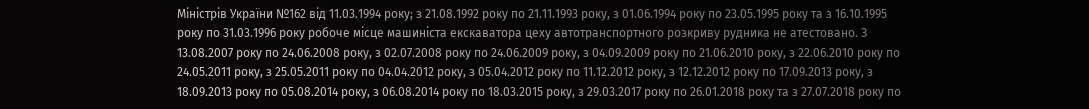Міністрів України №162 від 11.03.1994 року; з 21.08.1992 року по 21.11.1993 року, з 01.06.1994 року по 23.05.1995 року та з 16.10.1995 року по 31.03.1996 року робоче місце машиніста екскаватора цеху автотранспортного розкриву рудника не атестовано. З 13.08.2007 року по 24.06.2008 року, з 02.07.2008 року по 24.06.2009 року, з 04.09.2009 року по 21.06.2010 року, з 22.06.2010 року по 24.05.2011 року, з 25.05.2011 року по 04.04.2012 року, з 05.04.2012 року по 11.12.2012 року, з 12.12.2012 року по 17.09.2013 року, з 18.09.2013 року по 05.08.2014 року, з 06.08.2014 року по 18.03.2015 року, з 29.03.2017 року по 26.01.2018 року та з 27.07.2018 року по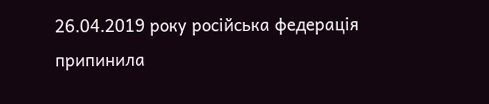26.04.2019 року російська федерація припинила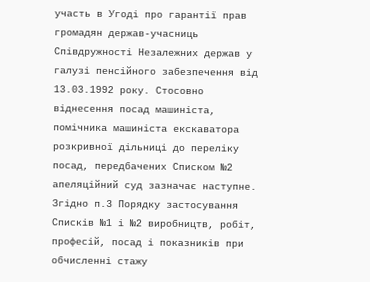участь в Угоді про гарантії прав громадян держав-учасниць Співдружності Незалежних держав у галузі пенсійного забезпечення від 13.03.1992 року. Стосовно віднесення посад машиніста, помічника машиніста екскаватора розкривної дільниці до переліку посад, передбачених Списком №2 апеляційний суд зазначає наступне. Згідно п.3 Порядку застосування Списків №1 і №2 виробництв, робіт, професій, посад і показників при обчисленні стажу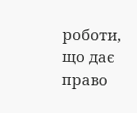роботи, що дає право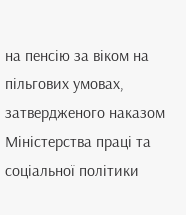на пенсію за віком на пільгових умовах, затвердженого наказом Міністерства праці та соціальної політики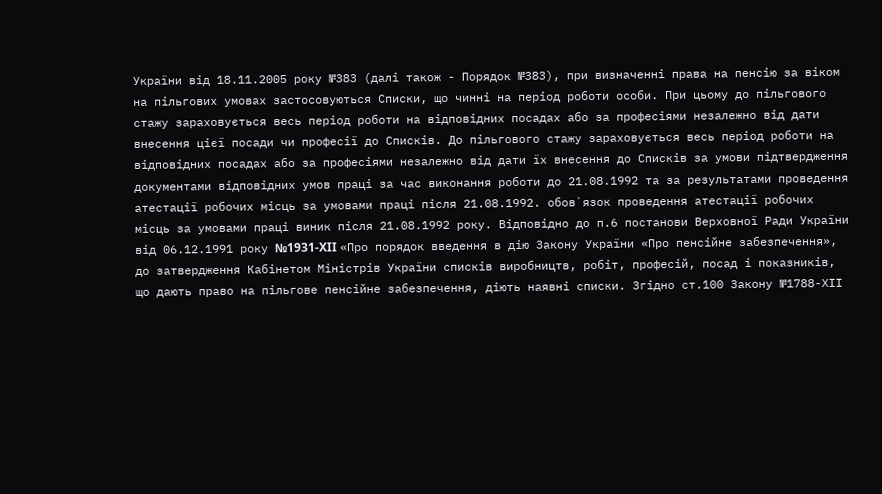України від 18.11.2005 року №383 (далі також - Порядок №383), при визначенні права на пенсію за віком на пільгових умовах застосовуються Списки, що чинні на період роботи особи. При цьому до пільгового стажу зараховується весь період роботи на відповідних посадах або за професіями незалежно від дати внесення цієї посади чи професії до Списків. До пільгового стажу зараховується весь період роботи на відповідних посадах або за професіями незалежно від дати їх внесення до Списків за умови підтвердження документами відповідних умов праці за час виконання роботи до 21.08.1992 та за результатами проведення атестації робочих місць за умовами праці після 21.08.1992. обов`язок проведення атестації робочих місць за умовами праці виник після 21.08.1992 року. Відповідно до п.6 постанови Верховної Ради України від 06.12.1991 року №1931-XII «Про порядок введення в дію Закону України «Про пенсійне забезпечення», до затвердження Кабінетом Міністрів України списків виробництв, робіт, професій, посад і показників, що дають право на пільгове пенсійне забезпечення, діють наявні списки. Згідно ст.100 Закону №1788-ХІІ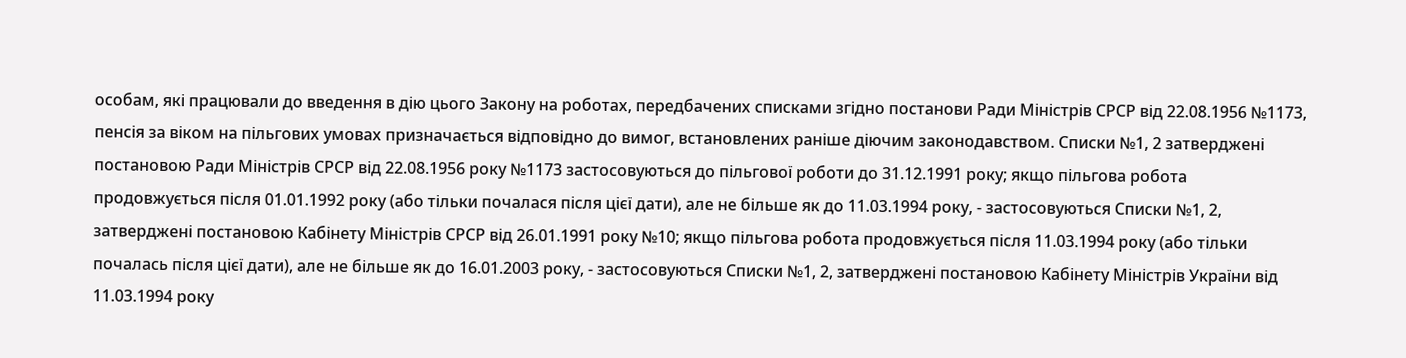особам, які працювали до введення в дію цього Закону на роботах, передбачених списками згідно постанови Ради Міністрів СРСР від 22.08.1956 №1173, пенсія за віком на пільгових умовах призначається відповідно до вимог, встановлених раніше діючим законодавством. Списки №1, 2 затверджені постановою Ради Міністрів СРСР від 22.08.1956 року №1173 застосовуються до пільгової роботи до 31.12.1991 року; якщо пільгова робота продовжується після 01.01.1992 року (або тільки почалася після цієї дати), але не більше як до 11.03.1994 року, - застосовуються Списки №1, 2, затверджені постановою Кабінету Міністрів СРСР від 26.01.1991 року №10; якщо пільгова робота продовжується після 11.03.1994 року (або тільки почалась після цієї дати), але не більше як до 16.01.2003 року, - застосовуються Списки №1, 2, затверджені постановою Кабінету Міністрів України від 11.03.1994 року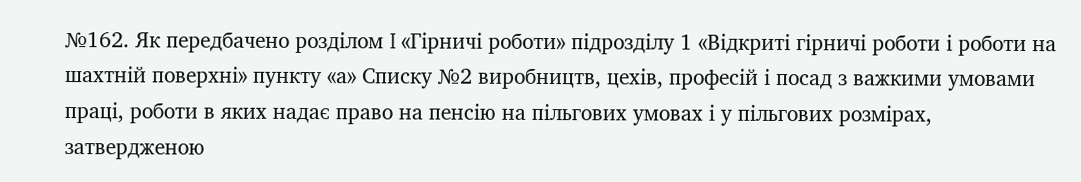№162. Як передбачено розділом I «Гірничі роботи» підрозділу 1 «Відкриті гірничі роботи і роботи на шахтній поверхні» пункту «а» Списку №2 виробництв, цехів, професій і посад з важкими умовами праці, роботи в яких надає право на пенсію на пільгових умовах і у пільгових розмірах, затвердженою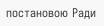постановою Ради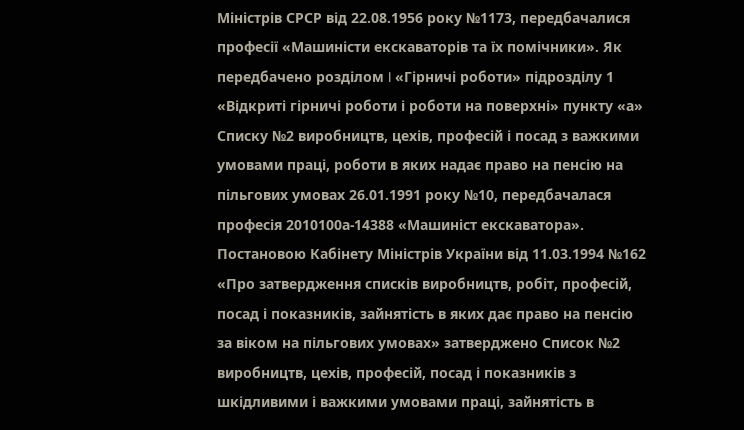Міністрів СРСР від 22.08.1956 року №1173, передбачалися професії «Машиністи екскаваторів та їх помічники». Як передбачено розділом I «Гірничі роботи» підрозділу 1 «Відкриті гірничі роботи і роботи на поверхні» пункту «а» Списку №2 виробництв, цехів, професій і посад з важкими умовами праці, роботи в яких надає право на пенсію на пільгових умовах 26.01.1991 року №10, передбачалася професія 2010100а-14388 «Машиніст екскаватора». Постановою Кабінету Міністрів України від 11.03.1994 №162 «Про затвердження списків виробництв, робіт, професій, посад і показників, зайнятість в яких дає право на пенсію за віком на пільгових умовах» затверджено Список №2 виробництв, цехів, професій, посад і показників з шкідливими і важкими умовами праці, зайнятість в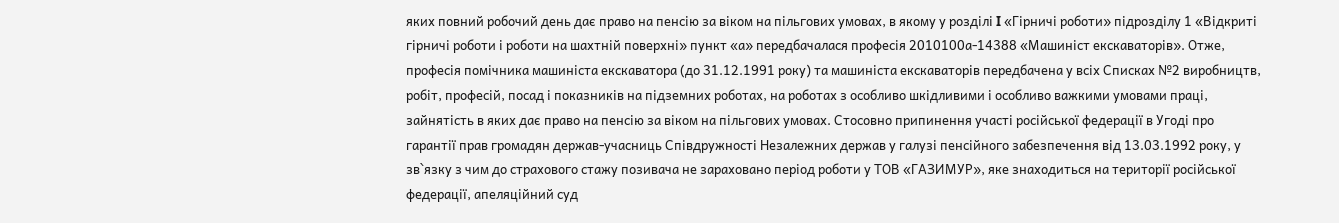яких повний робочий день дає право на пенсію за віком на пільгових умовах, в якому у розділі I «Гірничі роботи» підрозділу 1 «Відкриті гірничі роботи і роботи на шахтній поверхні» пункт «а» передбачалася професія 2010100а-14388 «Машиніст екскаваторів». Отже, професія помічника машиніста екскаватора (до 31.12.1991 року) та машиніста екскаваторів передбачена у всіх Списках №2 виробництв, робіт, професій, посад і показників на підземних роботах, на роботах з особливо шкідливими і особливо важкими умовами праці, зайнятість в яких дає право на пенсію за віком на пільгових умовах. Стосовно припинення участі російської федерації в Угоді про гарантії прав громадян держав-учасниць Співдружності Незалежних держав у галузі пенсійного забезпечення від 13.03.1992 року, у зв`язку з чим до страхового стажу позивача не зараховано період роботи у ТОВ «ГАЗИМУР», яке знаходиться на території російської федерації, апеляційний суд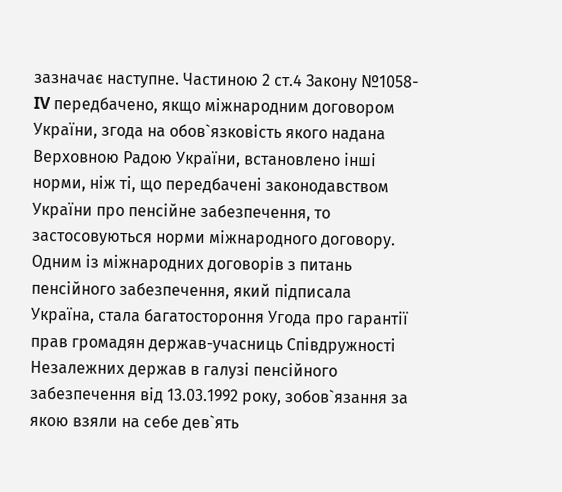зазначає наступне. Частиною 2 ст.4 Закону №1058-IV передбачено, якщо міжнародним договором України, згода на обов`язковість якого надана Верховною Радою України, встановлено інші норми, ніж ті, що передбачені законодавством України про пенсійне забезпечення, то застосовуються норми міжнародного договору. Одним із міжнародних договорів з питань пенсійного забезпечення, який підписала Україна, стала багатостороння Угода про гарантії прав громадян держав-учасниць Співдружності Незалежних держав в галузі пенсійного забезпечення від 13.03.1992 року, зобов`язання за якою взяли на себе дев`ять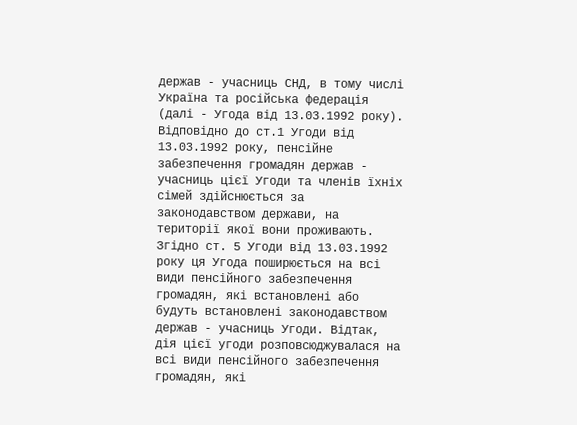держав - учасниць СНД, в тому числі Україна та російська федерація (далі - Угода від 13.03.1992 року). Відповідно до ст.1 Угоди від 13.03.1992 року, пенсійне забезпечення громадян держав - учасниць цієї Угоди та членів їхніх сімей здійснюється за законодавством держави, на території якої вони проживають. Згідно ст. 5 Угоди від 13.03.1992 року ця Угода поширюється на всі види пенсійного забезпечення громадян, які встановлені або будуть встановлені законодавством держав - учасниць Угоди. Відтак, дія цієї угоди розповсюджувалася на всі види пенсійного забезпечення громадян, які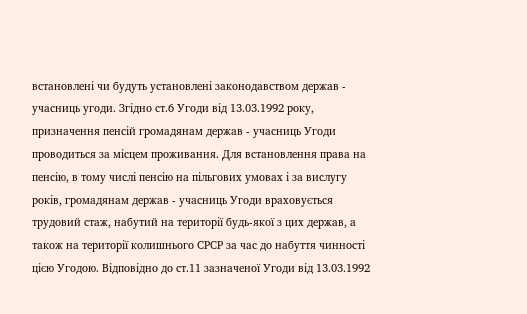встановлені чи будуть установлені законодавством держав - учасниць угоди. Згідно ст.6 Угоди від 13.03.1992 року, призначення пенсій громадянам держав - учасниць Угоди проводиться за місцем проживання. Для встановлення права на пенсію, в тому числі пенсію на пільгових умовах і за вислугу років, громадянам держав - учасниць Угоди враховується трудовий стаж, набутий на території будь-якої з цих держав, а також на території колишнього СРСР за час до набуття чинності цією Угодою. Відповідно до ст.11 зазначеної Угоди від 13.03.1992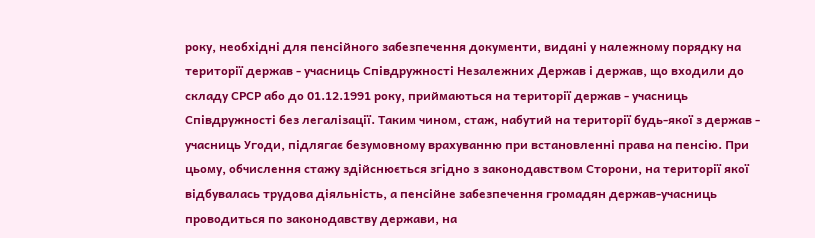року, необхідні для пенсійного забезпечення документи, видані у належному порядку на території держав - учасниць Співдружності Незалежних Держав і держав, що входили до складу СРСР або до 01.12.1991 року, приймаються на території держав - учасниць Співдружності без легалізації. Таким чином, стаж, набутий на території будь-якої з держав - учасниць Угоди, підлягає безумовному врахуванню при встановленні права на пенсію. При цьому, обчислення стажу здійснюється згідно з законодавством Сторони, на території якої відбувалась трудова діяльність, а пенсійне забезпечення громадян держав-учасниць проводиться по законодавству держави, на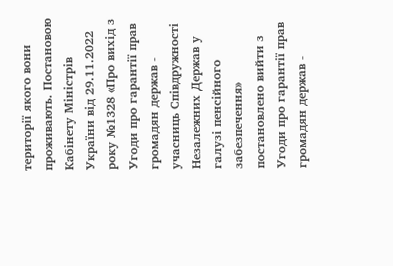території якого вони проживають. Постановою Кабінету Міністрів України від 29.11.2022 року №1328 «Про вихід з Угоди про гарантії прав громадян держав - учасниць Співдружності Незалежних Держав у галузі пенсійного забезпечення» постановлено вийти з Угоди про гарантії прав громадян держав -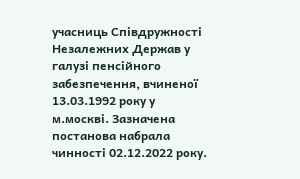учасниць Співдружності Незалежних Держав у галузі пенсійного забезпечення, вчиненої 13.03.1992 року у м.москві. Зазначена постанова набрала чинності 02.12.2022 року.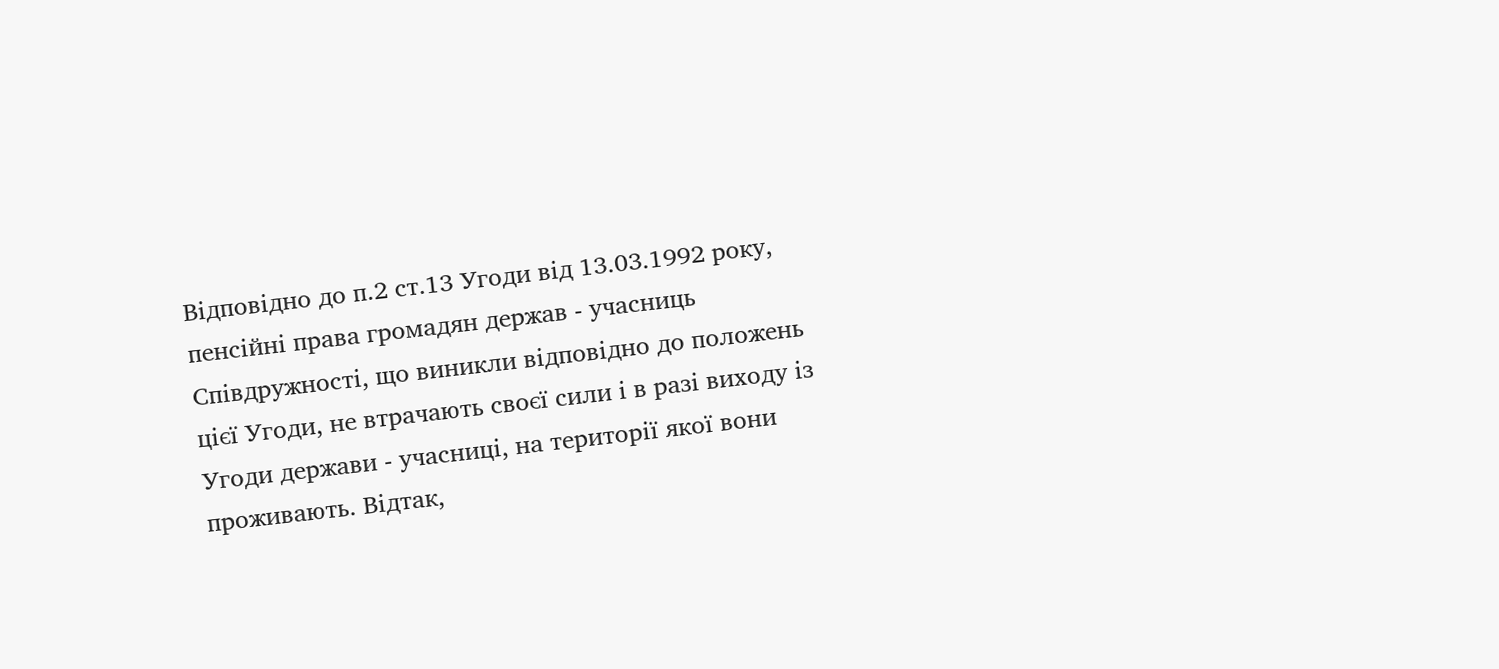Відповідно до п.2 ст.13 Угоди від 13.03.1992 року, пенсійні права громадян держав - учасниць Співдружності, що виникли відповідно до положень цієї Угоди, не втрачають своєї сили і в разі виходу із Угоди держави - учасниці, на території якої вони проживають. Відтак,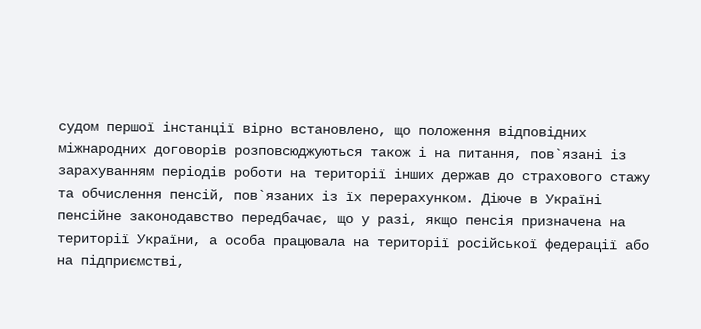судом першої інстанції вірно встановлено, що положення відповідних міжнародних договорів розповсюджуються також і на питання, пов`язані із зарахуванням періодів роботи на території інших держав до страхового стажу та обчислення пенсій, пов`язаних із їх перерахунком. Діюче в Україні пенсійне законодавство передбачає, що у разі, якщо пенсія призначена на території України, а особа працювала на території російської федерації або на підприємстві,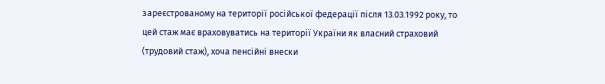зареєстрованому на території російської федерації після 13.03.1992 року, то цей стаж має враховуватись на території України як власний страховий (трудовий стаж), хоча пенсійні внески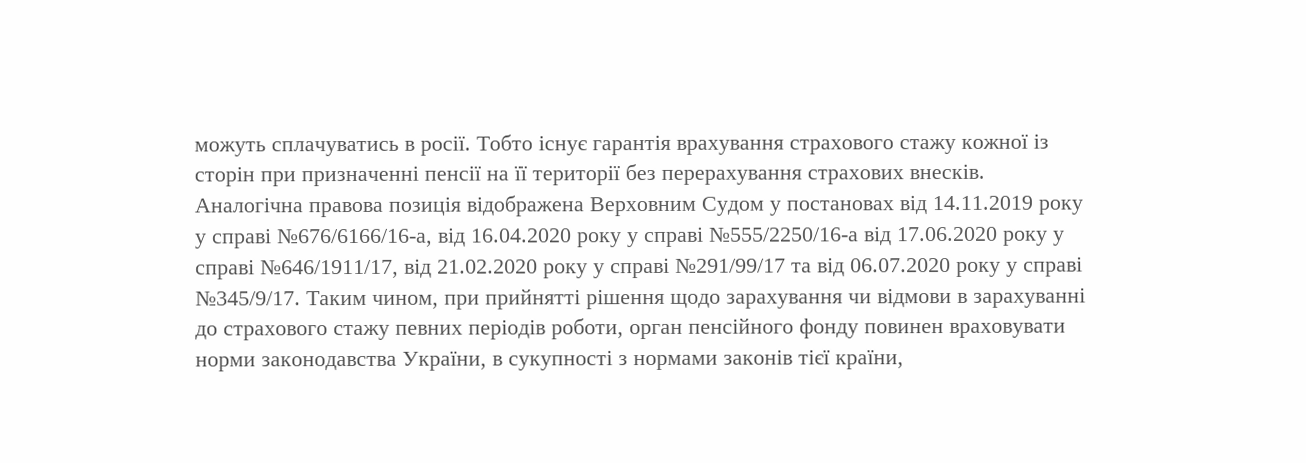можуть сплачуватись в росії. Тобто існує гарантія врахування страхового стажу кожної із сторін при призначенні пенсії на її території без перерахування страхових внесків. Аналогічна правова позиція відображена Верховним Судом у постановах від 14.11.2019 року у справі №676/6166/16-а, від 16.04.2020 року у справі №555/2250/16-а від 17.06.2020 року у справі №646/1911/17, від 21.02.2020 року у справі №291/99/17 та від 06.07.2020 року у справі №345/9/17. Таким чином, при прийнятті рішення щодо зарахування чи відмови в зарахуванні до страхового стажу певних періодів роботи, орган пенсійного фонду повинен враховувати норми законодавства України, в сукупності з нормами законів тієї країни,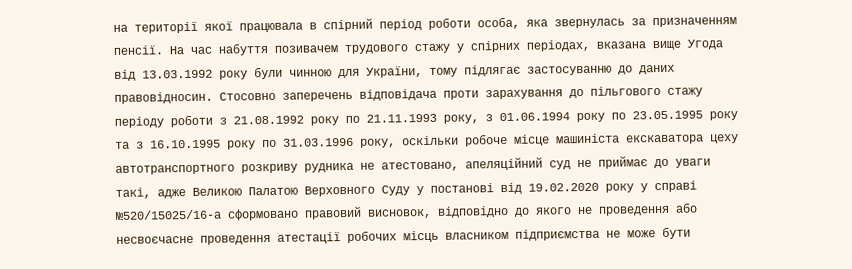на території якої працювала в спірний період роботи особа, яка звернулась за призначенням пенсії. На час набуття позивачем трудового стажу у спірних періодах, вказана вище Угода від 13.03.1992 року були чинною для України, тому підлягає застосуванню до даних правовідносин. Стосовно заперечень відповідача проти зарахування до пільгового стажу періоду роботи з 21.08.1992 року по 21.11.1993 року, з 01.06.1994 року по 23.05.1995 року та з 16.10.1995 року по 31.03.1996 року, оскільки робоче місце машиніста екскаватора цеху автотранспортного розкриву рудника не атестовано, апеляційний суд не приймає до уваги такі, адже Великою Палатою Верховного Суду у постанові від 19.02.2020 року у справі №520/15025/16-а сформовано правовий висновок, відповідно до якого не проведення або несвоєчасне проведення атестації робочих місць власником підприємства не може бути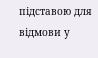підставою для відмови у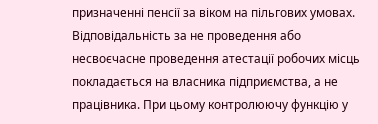призначенні пенсії за віком на пільгових умовах. Відповідальність за не проведення або несвоєчасне проведення атестації робочих місць покладається на власника підприємства, а не працівника. При цьому контролюючу функцію у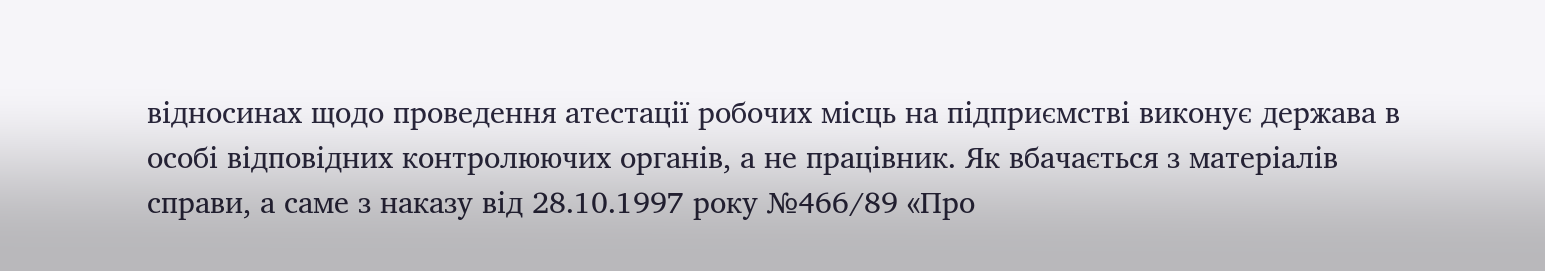відносинах щодо проведення атестації робочих місць на підприємстві виконує держава в особі відповідних контролюючих органів, а не працівник. Як вбачається з матеріалів справи, а саме з наказу від 28.10.1997 року №466/89 «Про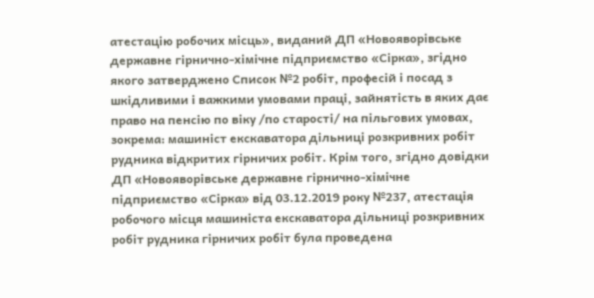атестацію робочих місць», виданий ДП «Новояворівське державне гірнично-хімічне підприємство «Сірка», згідно якого затверджено Список №2 робіт, професій і посад з шкідливими і важкими умовами праці, зайнятість в яких дає право на пенсію по віку /по старості/ на пільгових умовах, зокрема: машиніст екскаватора дільниці розкривних робіт рудника відкритих гірничих робіт. Крім того, згідно довідки ДП «Новояворівське державне гірнично-хімічне підприємство «Сірка» від 03.12.2019 року №237, атестація робочого місця машиніста екскаватора дільниці розкривних робіт рудника гірничих робіт була проведена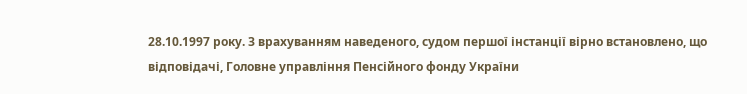28.10.1997 року. З врахуванням наведеного, судом першої інстанції вірно встановлено, що відповідачі, Головне управління Пенсійного фонду України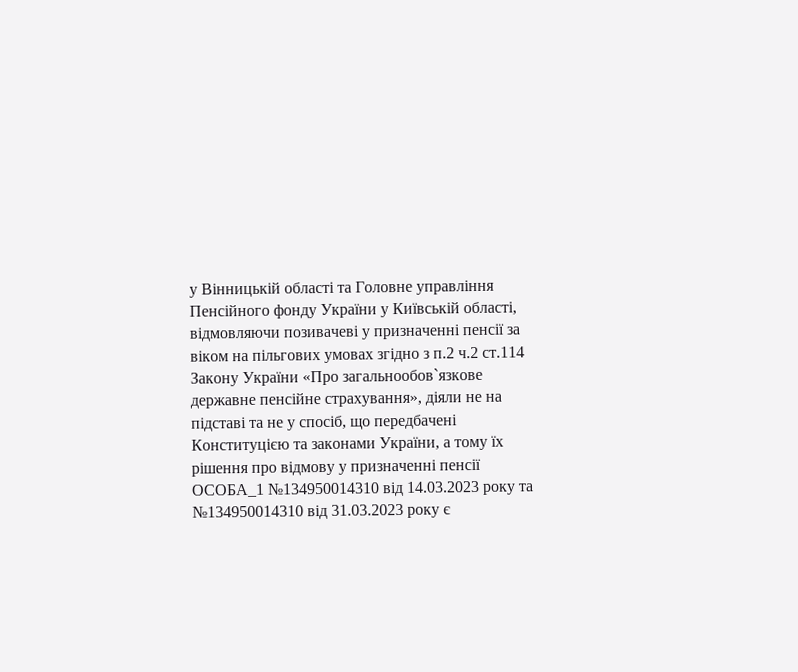у Вінницькій області та Головне управління Пенсійного фонду України у Київській області, відмовляючи позивачеві у призначенні пенсії за віком на пільгових умовах згідно з п.2 ч.2 ст.114 Закону України «Про загальнообов`язкове державне пенсійне страхування», діяли не на підставі та не у спосіб, що передбачені Конституцією та законами України, а тому їх рішення про відмову у призначенні пенсії ОСОБА_1 №134950014310 від 14.03.2023 року та №134950014310 від 31.03.2023 року є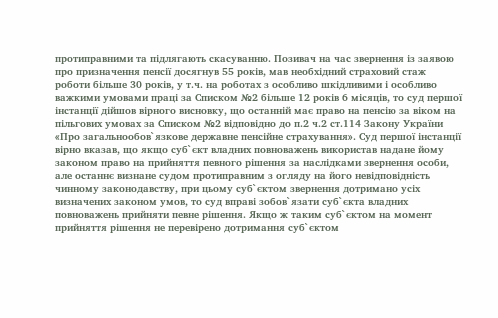протиправними та підлягають скасуванню. Позивач на час звернення із заявою про призначення пенсії досягнув 55 років, мав необхідний страховий стаж роботи більше 30 років, у т.ч. на роботах з особливо шкідливими і особливо важкими умовами праці за Списком №2 більше 12 років 6 місяців, то суд першої інстанції дійшов вірного висновку, що останній має право на пенсію за віком на пільгових умовах за Списком №2 відповідно до п.2 ч.2 ст.114 Закону України «Про загальнообов`язкове державне пенсійне страхування». Суд першої інстанції вірно вказав, що якщо суб`єкт владних повноважень використав надане йому законом право на прийняття певного рішення за наслідками звернення особи, але останнє визнане судом протиправним з огляду на його невідповідність чинному законодавству, при цьому суб`єктом звернення дотримано усіх визначених законом умов, то суд вправі зобов`язати суб`єкта владних повноважень прийняти певне рішення. Якщо ж таким суб`єктом на момент прийняття рішення не перевірено дотримання суб`єктом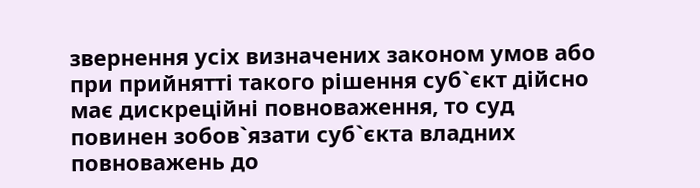звернення усіх визначених законом умов або при прийнятті такого рішення суб`єкт дійсно має дискреційні повноваження, то суд повинен зобов`язати суб`єкта владних повноважень до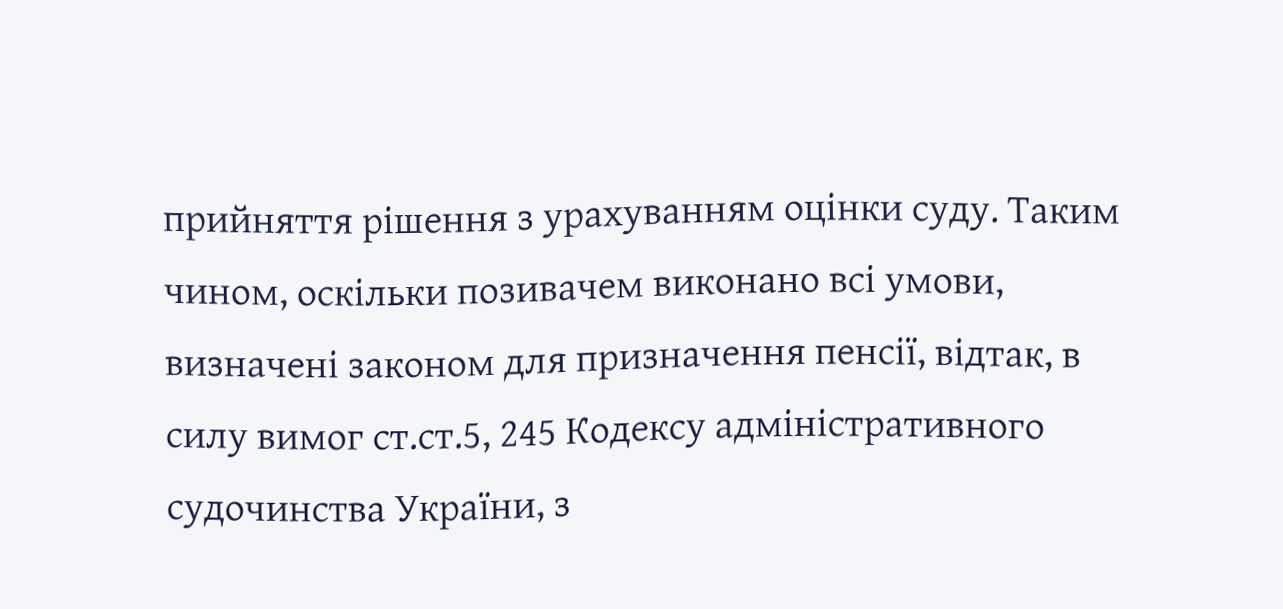прийняття рішення з урахуванням оцінки суду. Таким чином, оскільки позивачем виконано всі умови, визначені законом для призначення пенсії, відтак, в силу вимог ст.ст.5, 245 Кодексу адміністративного судочинства України, з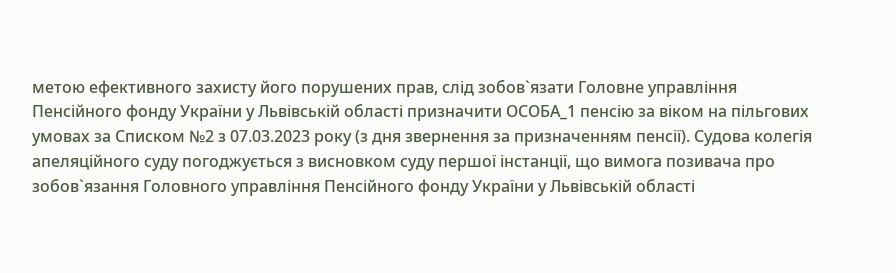метою ефективного захисту його порушених прав, слід зобов`язати Головне управління Пенсійного фонду України у Львівській області призначити ОСОБА_1 пенсію за віком на пільгових умовах за Списком №2 з 07.03.2023 року (з дня звернення за призначенням пенсії). Судова колегія апеляційного суду погоджується з висновком суду першої інстанції, що вимога позивача про зобов`язання Головного управління Пенсійного фонду України у Львівській області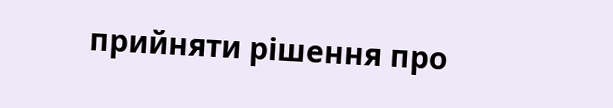прийняти рішення про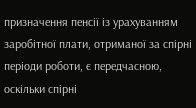призначення пенсії із урахуванням заробітної плати, отриманої за спірні періоди роботи, є передчасною, оскільки спірні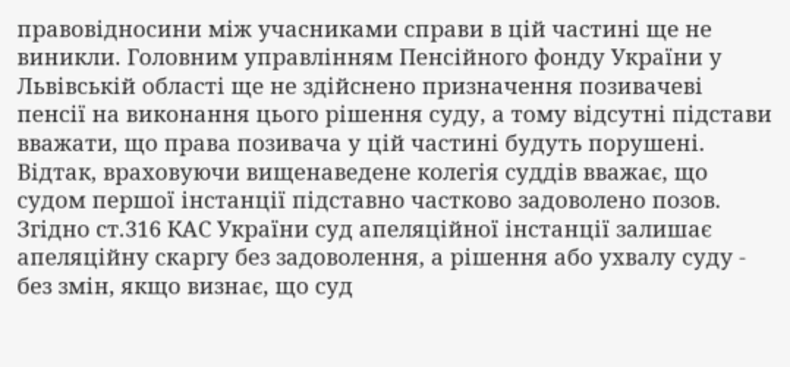правовідносини між учасниками справи в цій частині ще не виникли. Головним управлінням Пенсійного фонду України у Львівській області ще не здійснено призначення позивачеві пенсії на виконання цього рішення суду, а тому відсутні підстави вважати, що права позивача у цій частині будуть порушені. Відтак, враховуючи вищенаведене колегія суддів вважає, що судом першої інстанції підставно частково задоволено позов. Згідно ст.316 КАС України суд апеляційної інстанції залишає апеляційну скаргу без задоволення, а рішення або ухвалу суду - без змін, якщо визнає, що суд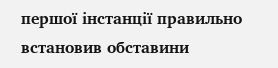першої інстанції правильно встановив обставини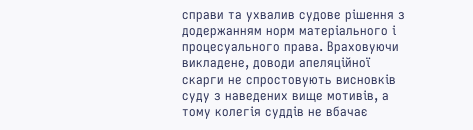справи та ухвалив судове рішення з додержанням норм матеріального і процесуального права. Враховуючи викладене, доводи апеляційної скарги не спростовують висновків суду з наведених вище мотивів, а тому колегія суддів не вбачає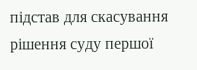підстав для скасування рішення суду першої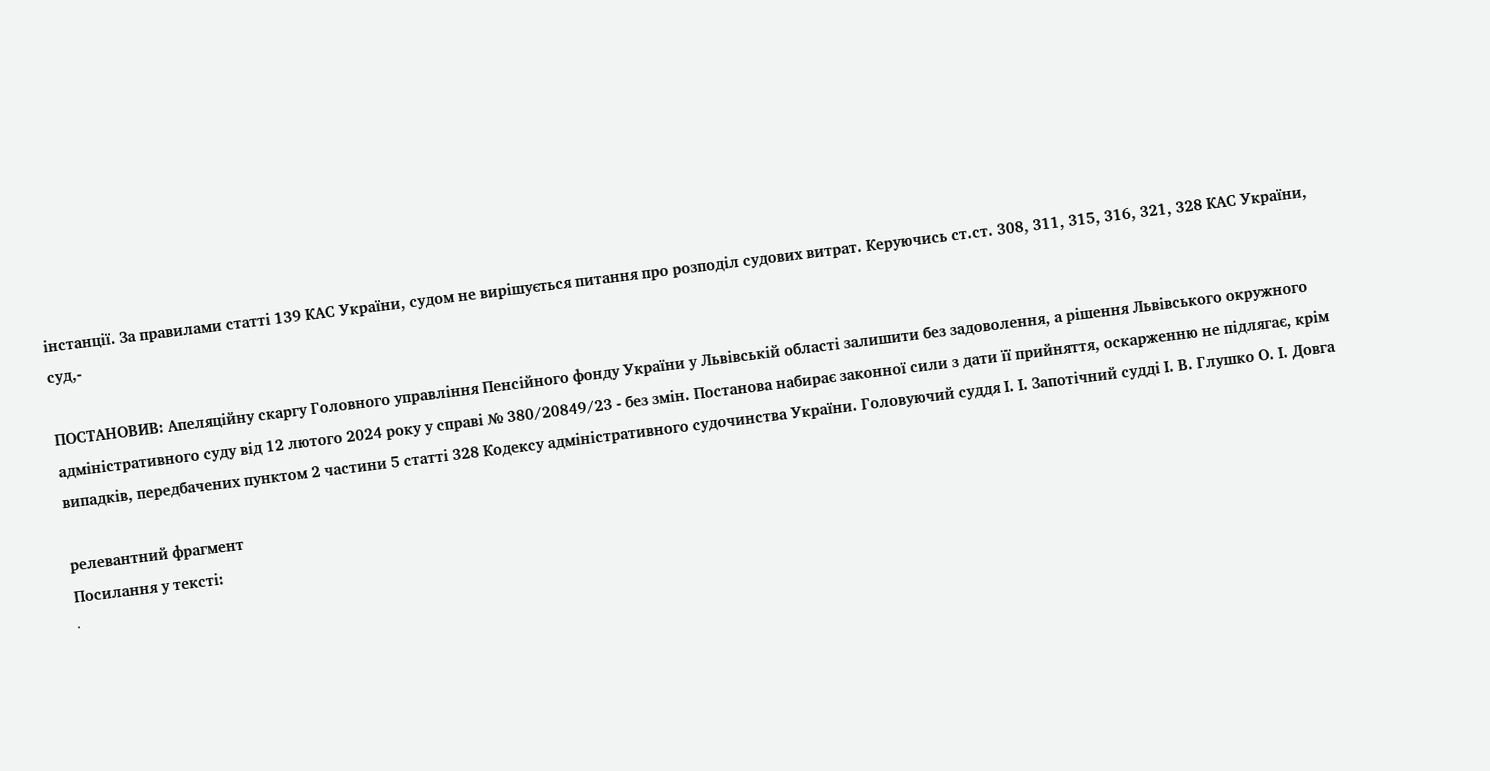інстанції. За правилами статті 139 КАС України, судом не вирішується питання про розподіл судових витрат. Керуючись ст.ст. 308, 311, 315, 316, 321, 328 КАС України, суд,-

ПОСТАНОВИВ: Апеляційну скаргу Головного управління Пенсійного фонду України у Львівській області залишити без задоволення, а рішення Львівського окружного адміністративного суду від 12 лютого 2024 року у справі № 380/20849/23 - без змін. Постанова набирає законної сили з дати її прийняття, оскарженню не підлягає, крім випадків, передбачених пунктом 2 частини 5 статті 328 Кодексу адміністративного судочинства України. Головуючий суддя І. І. Запотічний судді І. В. Глушко О. І. Довга

релевантний фрагмент
Посилання у тексті:
·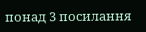понад 3 посилання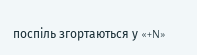поспіль згортаються у «+N»